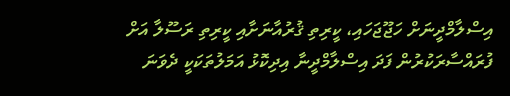އިސްލާމްދީނަށް ހަޖޫޖަހައި، ކީރިތި ޤުރުއާނަށާއި ކީރިތި ރަސޫލާ އަށް ފުރައްސާރަކުރުން ފަދަ އިސްލާމްދީނާ އިދިކޮޅު އަމަލުތަކަކީ ދެވަނަ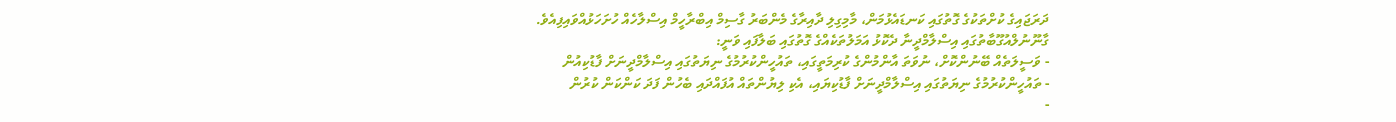ދަރަޖައިގެ ކުށްތަކުގެ ގޮތުގައި ކަނޑައެޅުމަން، މާމިގިލި ދާއިރާގެ މެންބަރު ގާސިމް އިބްރާހީމް އިސްލާހެއް ހުށަހަޅުއްވައިފިއެވެ.
ގާނޫނުލްއުގޫބާތުގައި އިސްލާމްދީނާ ދެކޮޅު އަމަލުތަކެއްގެ ގޮތުގައި ބަލާފައި ވަނީ:
- ވަސީލަތެއް ބޭނުންކޮށް، ނުވަތަ އާންމުންގެ ކުރިމަތީގައި، ތައުހީންކުރުމުގެ ނިޔަތުގައި އިސްލާމްދީނަށް ފާޑުކިއުން
- ތައުހީންކުރުމުގެ ނިޔަތުގައި އިސްލާމްދީނަށް ފާޑުކިޔައި، އެކި ލިޔުންތައް އުފައްދައި ބެހުން ފަދަ ކަންކަން ކުރުން
-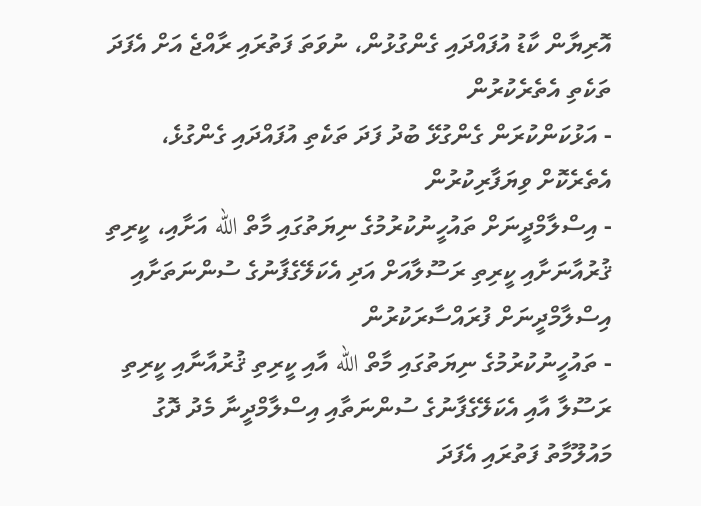އޮރިޔާން ކާޑު އުފައްދައި ގެންގުޅުން، ނުވަތަ ފަތުރައި ރާއްޖެ އަށް އެފަދަ ތަކެތި އެތެރެކުރުން
- އަޅުކަންކުރަން ގެންގުޅޭ ބުދު ފަދަ ތަކެތި އުފައްދައި ގެންގުޅެ، އެތެރެކޮށް ވިޔަފާރިކުރުން
- އިސްލާމްދީނަށް ތައުހީނުކުރުމުގެ ނިޔަތުގައި މާތް الله އަށާއި، ކީރިތި ޤުރުއާނަށާއި ކީރިތި ރަސޫލާއަށް އަދި އެކަލޭގެފާނުގެ ސުންނަތަށާއި އިސްލާމްދީނަށް ފުރައްސާރަކުރުން
- ތައުހީނުކުރުމުގެ ނިޔަތުގައި މާތް الله އާއި ކީރިތި ޤުރުއާނާއި ކީރިތި ރަސޫލާ އާއި އެކަލޭގެފާނުގެ ސުންނަތާއި އިސްލާމްދީނާ މެދު ދޮގު މައުލޫމާތު ފަތުރައި އެފަދަ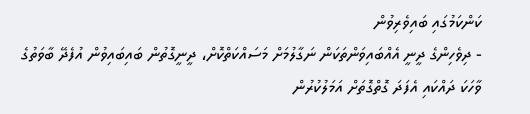ކަންކަމުގައި ބައިވެރިވުން
- ދިވެހިންގެ ދީނީ އެއްބައިވަންތަކަން ނަގާލުމަށް މަސައްކަތްކޮށް، ދީނީގޮތުން ބައިބައިވުން އުފެދޭ ބާވަތުގެ ވާހަކަ ދައްކައި އެފަދަ ގޮތްގޮތަށް އަމަލުކުރުން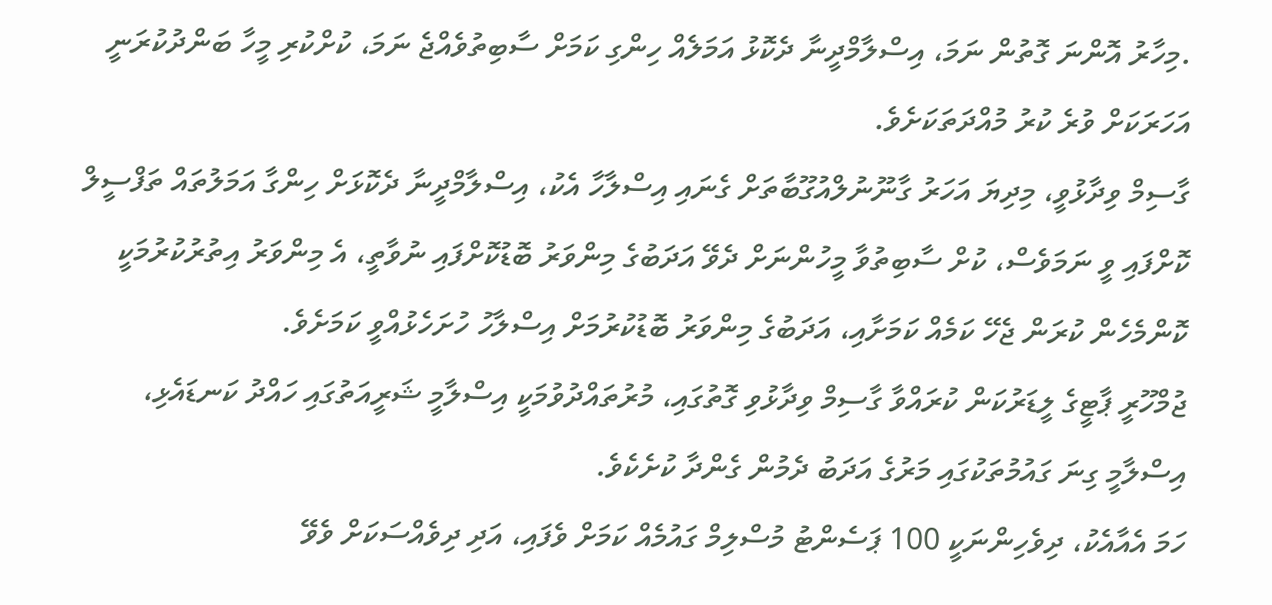.މިހާރު އޮންނަ ގޮތުން ނަމަ، އިސްލާމްދީނާ ދެކޮޅު އަމަލެއް ހިންގި ކަމަށް ސާބިތުވެއްޖެ ނަމަ، ކުށްކުރި މީހާ ބަންދުކުރަނީ އަހަރަކަށް ވުރެ ކުރު މުއްދަތަކަށެވެ.
ގާސިމް ވިދާޅުވީ، މިދިޔަ އަހަރު ގާނޫނުލްއުގޫބާތަށް ގެނައި އިސްލާހާ އެކު، އިސްލާމްދީނާ ދެކޮޅަށް ހިންގާ އަމަލުތައް ތަފްސީލް ކޮށްފައި ވީ ނަމަވެސް، ކުށް ސާބިތުވާ މީހުންނަށް ދެވޭ އަދަބުގެ މިންވަރު ބޮޑުކޮށްފައި ނުވާތީ، އެ މިންވަރު އިތުރުކުރުމަކީ ކޮންމެހެން ކުރަން ޖެހޭ ކަމެއް ކަމަށާއި، އަދަބުގެ މިންވަރު ބޮޑުކުރުމަށް އިސްލާހު ހުށަހެޅުއްވީ ކަމަށެވެ.
ޖުމްހޫރީ ޕާޓީގެ ލީޑަރުކަން ކުރައްވާ ގާސިމް ވިދާޅުވި ގޮތުގައި، މުރުތައްދުވުމަކީ އިސްލާމީ ޝަރީއަތުގައި ހައްދު ކަނޑައެޅި، އިސްލާމީ ގިނަ ގައުމުތަކުގައި މަރުގެ އަދަބު ދެމުން ގެންދާ ކުށެކެވެ.
ހަމަ އެއާއެކު، ދިވެހިންނަކީ 100 ޕަސެންޓު މުސްލިމް ގައުމެއް ކަމަށް ވެފައި، އަދި ދިވެއްސަކަށް ވެވޭ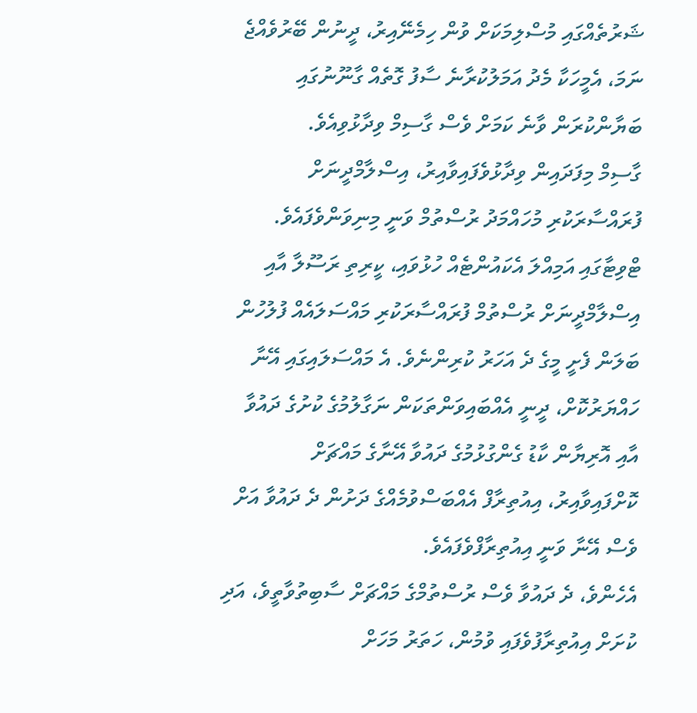ޝަރުތެއްގައި މުސްލިމަކަށް ވުން ހިމެނޭއިރު، ދީނުން ބޭރުވެއްޖެ ނަމަ، އެމީހަކާ މެދު އަމަލުކުރާނެ ސާފު ގޮތެއް ގާނޫނުގައި ބަޔާންކުރަން ވާނެ ކަމަށް ވެސް ގާސިމް ވިދާޅުވިއެވެ.
ގާސިމް މިފަދައިން ވިދާޅުވެފައިވާއިރު، އިސްލާމްދީނަށް ފުރައްސާރަކުރި މުހައްމަދު ރުސްތުމް ވަނީ މިނިވަންވެފައެވެ.
ޓްވިޓާގައި އަމިއްލަ އެކައުންޓެއް ހުޅުވައި، ކީރިތި ރަސޫލާ އާއި އިސްލާމްދީނަށް ރުސްތުމް ފުރައްސާރަކުރި މައްސަލައެއް ފުލުހުން ބަލަން ފެށީ މީގެ ދެ އަހަރު ކުރިންނެވެ. އެ މައްސަލައިގައި އޭނާ ހައްޔަރުކޮށް، ދީނީ އެއްބައިވަންތަކަން ނަގާލުމުގެ ކުށުގެ ދައުވާ އާއި އޮރިޔާން ކާޑު ގެންގުޅުމުގެ ދައުވާ އޭނާގެ މައްޗަށް ކޮށްފައިވާއިރު، އިއުތިރާފް އެއްބަސްވުމެއްގެ ދަށުން ދެ ދައުވާ އަށް ވެސް އޭނާ ވަނީ އިއުތިރާފްވެފައެވެ.
އެހެންވެ، ދެ ދައުވާ ވެސް ރުސްތުމްގެ މައްޗަށް ސާބިތުވާތީވެ، އަދި ކުށަށް އިއުތިރާފުވެފައި ވުމުން، ހަތަރު މަހަށް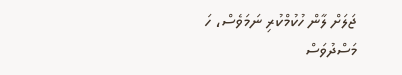ޖަލަށް ލާން ހުކުމްކުރި ނަމަވެސް، ހަ މަސްދުވަސް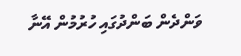ވަންދެން ބަންދުގައި ހުރުމުން އޭނާ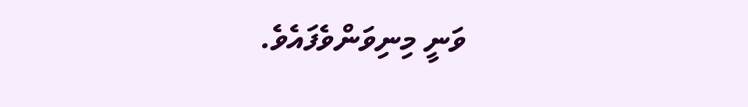ވަނީ މިނިވަންވެފައެވެ.